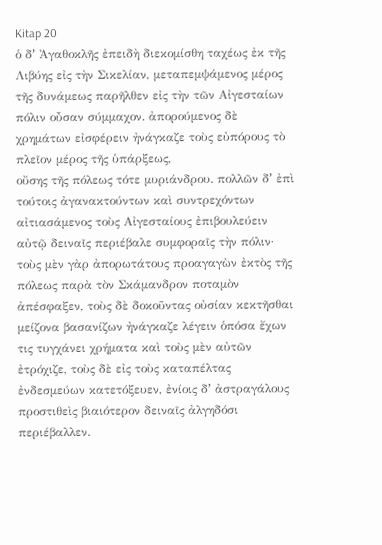Kitap 20
ὁ δʼ Ἀγαθοκλῆς ἐπειδὴ διεκομίσθη ταχέως ἐκ τῆς Λιβύης εἰς τὴν Σικελίαν, μεταπεμψάμενος μέρος τῆς δυνάμεως παρῆλθεν εἰς τὴν τῶν Αἰγεσταίων πόλιν οὖσαν σύμμαχον. ἀπορούμενος δὲ χρημάτων εἰσφέρειν ἠνάγκαζε τοὺς εὐπόρους τὸ πλεῖον μέρος τῆς ὑπάρξεως,
οὔσης τῆς πόλεως τότε μυριάνδρου. πολλῶν δʼ ἐπὶ τούτοις ἀγανακτούντων καὶ συντρεχόντων αἰτιασάμενος τοὺς Αἰγεσταίους ἐπιβουλεύειν αὐτῷ δειναῖς περιέβαλε συμφοραῖς τὴν πόλιν· τοὺς μὲν γὰρ ἀπορωτάτους προαγαγὼν ἐκτὸς τῆς πόλεως παρὰ τὸν Σκάμανδρον ποταμὸν ἀπέσφαξεν, τοὺς δὲ δοκοῦντας οὐσίαν κεκτῆσθαι μείζονα βασανίζων ἠνάγκαζε λέγειν ὁπόσα ἔχων τις τυγχάνει χρήματα καὶ τοὺς μὲν αὐτῶν ἐτρόχιζε, τοὺς δὲ εἰς τοὺς καταπέλτας ἐνδεσμεύων κατετόξευεν, ἐνίοις δʼ ἀστραγάλους προστιθεὶς βιαιότερον δειναῖς ἀλγηδόσι περιέβαλλεν.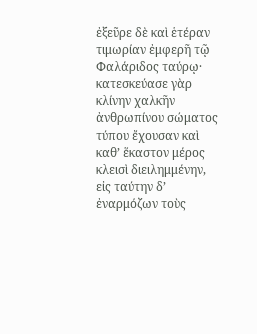ἐξεῦρε δὲ καὶ ἑτέραν τιμωρίαν ἐμφερῆ τῷ Φαλάριδος ταύρῳ· κατεσκεύασε γὰρ κλίνην χαλκῆν ἀνθρωπίνου σώματος τύπου ἔχουσαν καὶ καθʼ ἕκαστον μέρος κλεισὶ διειλημμένην, εἰς ταύτην δʼ ἐναρμόζων τοὺς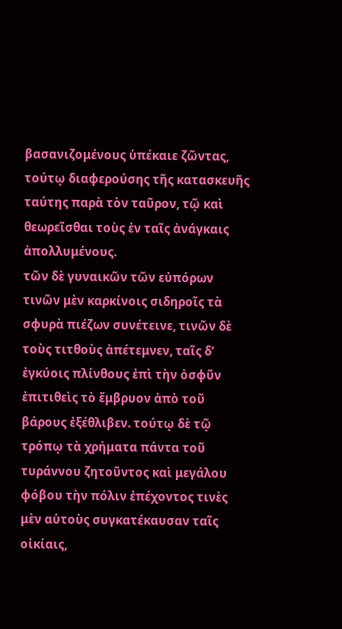βασανιζομένους ὑπέκαιε ζῶντας, τούτῳ διαφερούσης τῆς κατασκευῆς ταύτης παρὰ τὸν ταῦρον, τῷ καὶ θεωρεῖσθαι τοὺς ἐν ταῖς ἀνάγκαις ἀπολλυμένους.
τῶν δὲ γυναικῶν τῶν εὐπόρων τινῶν μὲν καρκίνοις σιδηροῖς τὰ σφυρὰ πιέζων συνέτεινε, τινῶν δὲ τοὺς τιτθοὺς ἀπέτεμνεν, ταῖς δʼ ἐγκύοις πλίνθους ἐπὶ τὴν ὀσφῦν ἐπιτιθεὶς τὸ ἔμβρυον ἀπὸ τοῦ βάρους ἐξέθλιβεν. τούτῳ δὲ τῷ τρόπῳ τὰ χρήματα πάντα τοῦ τυράννου ζητοῦντος καὶ μεγάλου φόβου τὴν πόλιν ἐπέχοντος τινὲς μὲν αὑτοὺς συγκατέκαυσαν ταῖς οἰκίαις,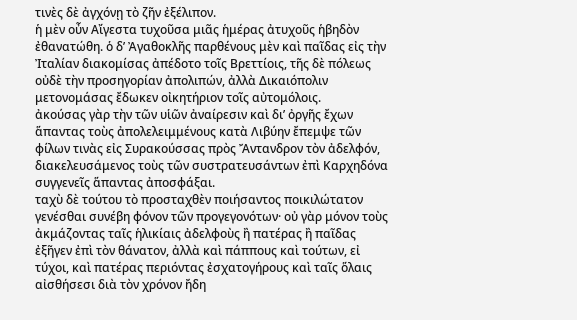τινὲς δὲ ἀγχόνῃ τὸ ζῆν ἐξέλιπον.
ἡ μὲν οὖν Αἴγεστα τυχοῦσα μιᾶς ἡμέρας ἀτυχοῦς ἡβηδὸν ἐθανατώθη. ὁ δʼ Ἀγαθοκλῆς παρθένους μὲν καὶ παῖδας εἰς τὴν Ἰταλίαν διακομίσας ἀπέδοτο τοῖς Βρεττίοις, τῆς δὲ πόλεως οὐδὲ τὴν προσηγορίαν ἀπολιπών, ἀλλὰ Δικαιόπολιν μετονομάσας ἔδωκεν οἰκητήριον τοῖς αὐτομόλοις.
ἀκούσας γὰρ τὴν τῶν υἱῶν ἀναίρεσιν καὶ διʼ ὀργῆς ἔχων ἅπαντας τοὺς ἀπολελειμμένους κατὰ Λιβύην ἔπεμψε τῶν φίλων τινὰς εἰς Συρακούσσας πρὸς Ἄντανδρον τὸν ἀδελφόν, διακελευσάμενος τοὺς τῶν συστρατευσάντων ἐπὶ Καρχηδόνα συγγενεῖς ἅπαντας ἀποσφάξαι.
ταχὺ δὲ τούτου τὸ προσταχθὲν ποιήσαντος ποικιλώτατον γενέσθαι συνέβη φόνον τῶν προγεγονότων· οὐ γὰρ μόνον τοὺς ἀκμάζοντας ταῖς ἡλικίαις ἀδελφοὺς ἢ πατέρας ἢ παῖδας ἐξῆγεν ἐπὶ τὸν θάνατον, ἀλλὰ καὶ πάππους καὶ τούτων, εἰ τύχοι, καὶ πατέρας περιόντας ἐσχατογήρους καὶ ταῖς ὅλαις αἰσθήσεσι διὰ τὸν χρόνον ἤδη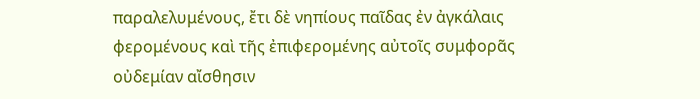παραλελυμένους, ἔτι δὲ νηπίους παῖδας ἐν ἀγκάλαις φερομένους καὶ τῆς ἐπιφερομένης αὐτοῖς συμφορᾶς οὐδεμίαν αἴσθησιν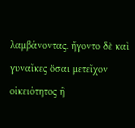λαμβάνοντας. ἤγοντο δὲ καὶ γυναῖκες ὅσαι μετεῖχον οἰκειότητος ἢ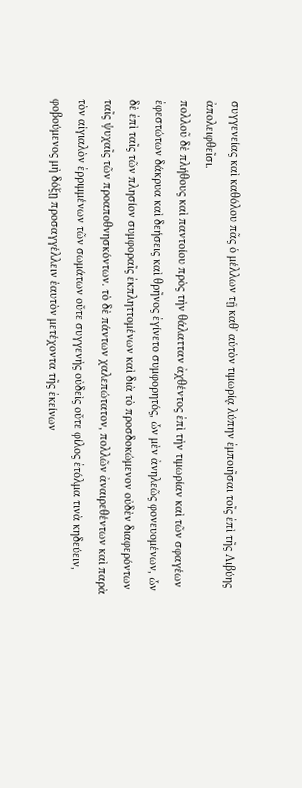συγγενείας καὶ καθόλου πᾶς ὁ μέλλων τῇ καθʼ αὑτὸν τιμωρίᾳ λύπην ἐμποιῆσαι τοῖς ἐπὶ τῆς Λιβύης ἀπολειφθεῖσι.
πολλοῦ δὲ πλήθους καὶ παντοίου πρὸς τὴν θάλατταν ἀχθέντος ἐπὶ τὴν τιμωρίαν καὶ τῶν σφαγέων ἐφεστώτων δάκρυα καὶ δεήσεις καὶ θρῆνος ἐγίνετο συμφορητός, ὧν μὲν ἀνηλεῶς φονευομένων, ὧν δὲ ἐπὶ ταῖς τῶν πλησίον συμφοραῖς ἐκπληττομένων καὶ διὰ τὸ προσδοκώμενον οὐδὲν διαφερόντων
ταῖς ψυχαῖς τῶν προαποθνησκόντων. τὸ δὲ πάντων χαλεπώτατον, πολλῶν ἀναιρεθέντων καὶ παρὰ τὸν αἰγιαλὸν ἐρριμμένων τῶν σωμάτων οὔτε συγγενὴς οὐδεὶς οὔτε φίλος ἐτόλμα τινὰ κηδεύειν, φοβούμενος μὴ δόξῃ προσαγγέλλειν ἑαυτὸν μετέχοντα τῆς ἐκείνων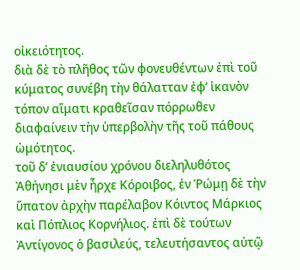οἰκειότητος.
διὰ δὲ τὸ πλῆθος τῶν φονευθέντων ἐπὶ τοῦ κύματος συνέβη τὴν θάλατταν ἐφʼ ἱκανὸν τόπον αἵματι κραθεῖσαν πόρρωθεν διαφαίνειν τὴν ὑπερβολὴν τῆς τοῦ πάθους ὠμότητος.
τοῦ δʼ ἐνιαυσίου χρόνου διεληλυθότος Ἀθήνησι μὲν ἦρχε Κόροιβος, ἐν Ῥώμῃ δὲ τὴν ὕπατον ἀρχὴν παρέλαβον Κόιντος Μάρκιος καὶ Πόπλιος Κορνήλιος. ἐπὶ δὲ τούτων Ἀντίγονος ὁ βασιλεύς, τελευτήσαντος αὐτῷ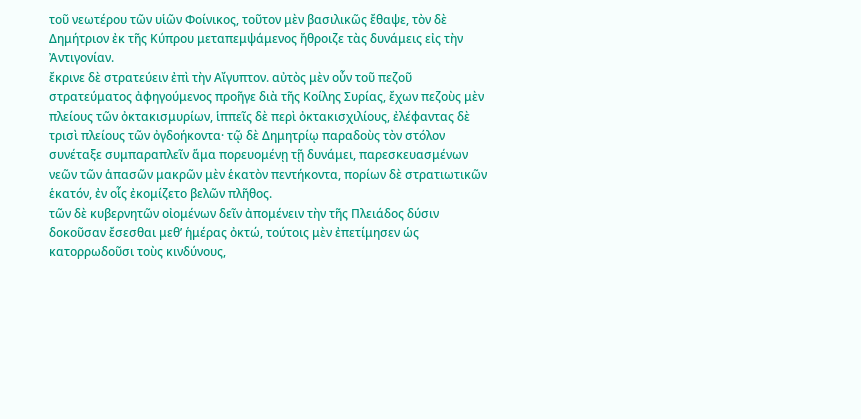τοῦ νεωτέρου τῶν υἱῶν Φοίνικος, τοῦτον μὲν βασιλικῶς ἔθαψε, τὸν δὲ Δημήτριον ἐκ τῆς Κύπρου μεταπεμψάμενος ἤθροιζε τὰς δυνάμεις εἰς τὴν Ἀντιγονίαν.
ἔκρινε δὲ στρατεύειν ἐπὶ τὴν Αἴγυπτον. αὐτὸς μὲν οὖν τοῦ πεζοῦ στρατεύματος ἀφηγούμενος προῆγε διὰ τῆς Κοίλης Συρίας, ἔχων πεζοὺς μὲν πλείους τῶν ὀκτακισμυρίων, ἱππεῖς δὲ περὶ ὀκτακισχιλίους, ἐλέφαντας δὲ τρισὶ πλείους τῶν ὀγδοήκοντα· τῷ δὲ Δημητρίῳ παραδοὺς τὸν στόλον συνέταξε συμπαραπλεῖν ἅμα πορευομένῃ τῇ δυνάμει, παρεσκευασμένων νεῶν τῶν ἁπασῶν μακρῶν μὲν ἑκατὸν πεντήκοντα, πορίων δὲ στρατιωτικῶν ἑκατόν, ἐν οἷς ἐκομίζετο βελῶν πλῆθος.
τῶν δὲ κυβερνητῶν οἰομένων δεῖν ἀπομένειν τὴν τῆς Πλειάδος δύσιν δοκοῦσαν ἔσεσθαι μεθʼ ἡμέρας ὀκτώ, τούτοις μὲν ἐπετίμησεν ὡς κατορρωδοῦσι τοὺς κινδύνους,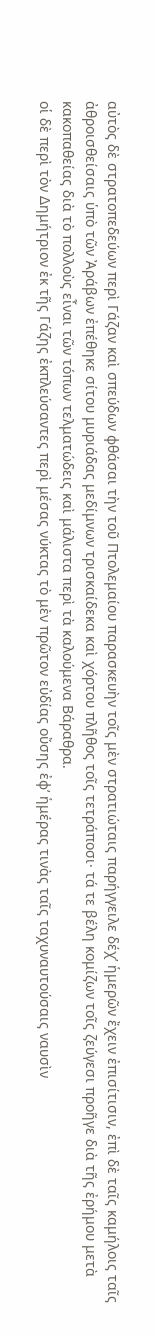αὐτὸς δὲ στρατοπεδεύων περὶ Γάζαν καὶ σπεύδων φθάσαι τὴν τοῦ Πτολεμαίου παρασκευὴν τοῖς μὲν στρατιώταις παρήγγειλε δέχʼ ἡμερῶν ἔχειν ἐπισίτισιν, ἐπὶ δὲ ταῖς καμήλοις ταῖς ἀθροισθείσαις ὑπὸ τῶν Ἀράβων ἐπέθηκε σίτου μυριάδας μεδίμνων τρισκαίδεκα καὶ χόρτου πλῆθος τοῖς τετράποσι· τά τε βέλη κομίζων τοῖς ζεύγεσι προῆγε διὰ τῆς ἐρήμου μετὰ κακοπαθείας διὰ τὸ πολλοὺς εἶναι τῶν τόπων τελματώδεις καὶ μάλιστα περὶ τὰ καλούμενα Βάραθρα.
οἱ δὲ περὶ τὸν Δημήτριον ἐκ τῆς Γάζης ἐκπλεύσαντες περὶ μέσας νύκτας τὸ μὲν πρῶτον εὐδίας οὔσης ἐφʼ ἡμέρας τινὰς ταῖς ταχυναυτούσαις ναυσὶν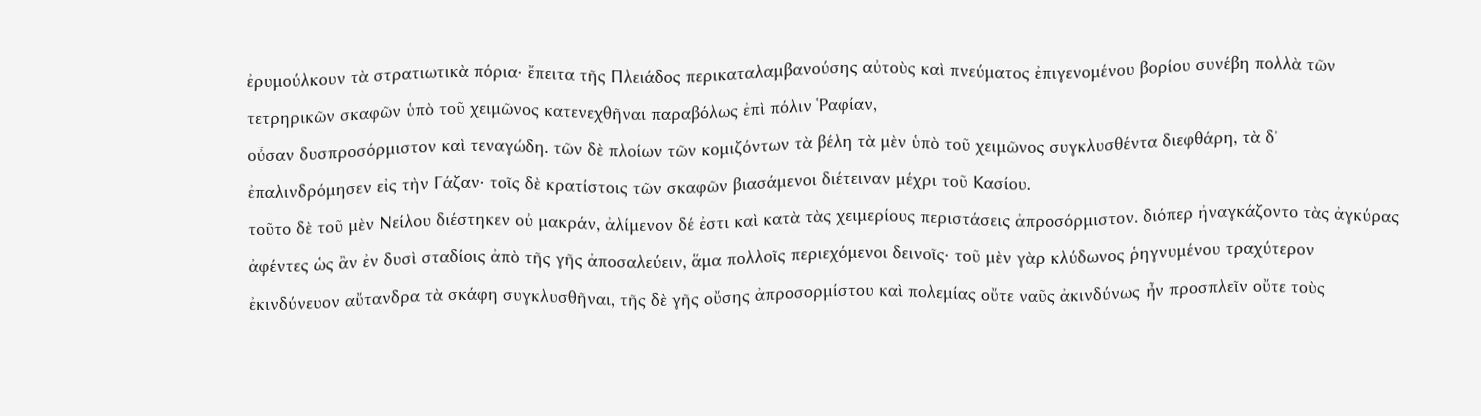ἐρυμούλκουν τὰ στρατιωτικὰ πόρια· ἔπειτα τῆς Πλειάδος περικαταλαμβανούσης αὐτοὺς καὶ πνεύματος ἐπιγενομένου βορίου συνέβη πολλὰ τῶν τετρηρικῶν σκαφῶν ὑπὸ τοῦ χειμῶνος κατενεχθῆναι παραβόλως ἐπὶ πόλιν Ῥαφίαν,
οὖσαν δυσπροσόρμιστον καὶ τεναγώδη. τῶν δὲ πλοίων τῶν κομιζόντων τὰ βέλη τὰ μὲν ὑπὸ τοῦ χειμῶνος συγκλυσθέντα διεφθάρη, τὰ δʼ ἐπαλινδρόμησεν εἰς τὴν Γάζαν· τοῖς δὲ κρατίστοις τῶν σκαφῶν βιασάμενοι διέτειναν μέχρι τοῦ Κασίου.
τοῦτο δὲ τοῦ μὲν Νείλου διέστηκεν οὐ μακράν, ἀλίμενον δέ ἐστι καὶ κατὰ τὰς χειμερίους περιστάσεις ἀπροσόρμιστον. διόπερ ἠναγκάζοντο τὰς ἀγκύρας ἀφέντες ὡς ἂν ἐν δυσὶ σταδίοις ἀπὸ τῆς γῆς ἀποσαλεύειν, ἅμα πολλοῖς περιεχόμενοι δεινοῖς· τοῦ μὲν γὰρ κλύδωνος ῥηγνυμένου τραχύτερον ἐκινδύνευον αὔτανδρα τὰ σκάφη συγκλυσθῆναι, τῆς δὲ γῆς οὔσης ἀπροσορμίστου καὶ πολεμίας οὔτε ναῦς ἀκινδύνως ἦν προσπλεῖν οὔτε τοὺς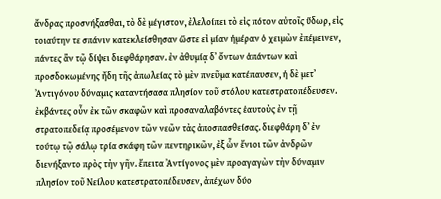ἄνδρας προσνήξασθαι, τὸ δὲ μέγιστον, ἐλελοίπει τὸ εἰς πότον αὐτοῖς ὕδωρ, εἰς τοιαύτην τε σπάνιν κατεκλείσθησαν ὥστε εἰ μίαν ἡμέραν ὁ χειμὼν ἐπέμεινεν,
πάντες ἂν τῷ δίψει διεφθάρησαν. ἐν ἀθυμίᾳ δʼ ὄντων ἁπάντων καὶ προσδοκωμένης ἤδη τῆς ἀπωλείας τὸ μὲν πνεῦμα κατέπαυσεν, ἡ δὲ μετʼ Ἀντιγόνου δύναμις καταντήσασα πλησίον τοῦ στόλου κατεστρατοπέδευσεν.
ἐκβάντες οὖν ἐκ τῶν σκαφῶν καὶ προσαναλαβόντες ἑαυτοὺς ἐν τῇ στρατοπεδείᾳ προσέμενον τῶν νεῶν τὰς ἀποσπασθείσας. διεφθάρη δʼ ἐν τούτῳ τῷ σάλῳ τρία σκάφη τῶν πεντηρικῶν, ἐξ ὧν ἔνιοι τῶν ἀνδρῶν διενήξαντο πρὸς τὴν γῆν. ἔπειτα Ἀντίγονος μὲν προαγαγὼν τὴν δύναμιν πλησίον τοῦ Νείλου κατεστρατοπέδευσεν, ἀπέχων δύο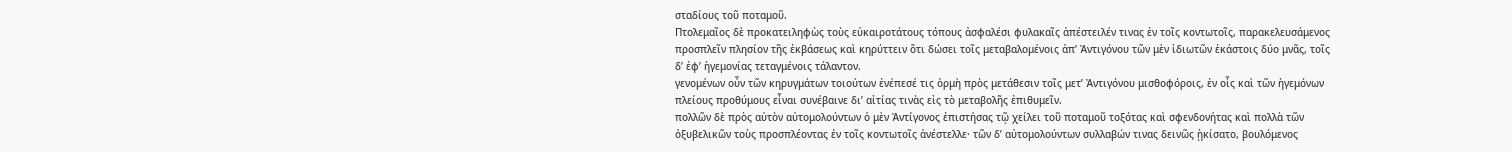σταδίους τοῦ ποταμοῦ.
Πτολεμαῖος δὲ προκατειληφὼς τοὺς εὐκαιροτάτους τόπους ἀσφαλέσι φυλακαῖς ἀπέστειλέν τινας ἐν τοῖς κοντωτοῖς, παρακελευσάμενος προσπλεῖν πλησίον τῆς ἐκβάσεως καὶ κηρύττειν ὅτι δώσει τοῖς μεταβαλομένοις ἀπʼ Ἀντιγόνου τῶν μὲν ἰδιωτῶν ἑκάστοις δύο μνᾶς, τοῖς δʼ ἐφʼ ἡγεμονίας τεταγμένοις τάλαντον.
γενομένων οὖν τῶν κηρυγμάτων τοιούτων ἐνέπεσέ τις ὁρμὴ πρὸς μετάθεσιν τοῖς μετʼ Ἀντιγόνου μισθοφόροις, ἐν οἷς καὶ τῶν ἡγεμόνων πλείους προθύμους εἶναι συνέβαινε διʼ αἰτίας τινὰς εἰς τὸ μεταβολῆς ἐπιθυμεῖν.
πολλῶν δὲ πρὸς αὐτὸν αὐτομολούντων ὁ μὲν Ἀντίγονος ἐπιστήσας τῷ χείλει τοῦ ποταμοῦ τοξότας καὶ σφενδονήτας καὶ πολλὰ τῶν ὀξυβελικῶν τοὺς προσπλέοντας ἐν τοῖς κοντωτοῖς ἀνέστελλε· τῶν δʼ αὐτομολούντων συλλαβών τινας δεινῶς ᾐκίσατο, βουλόμενος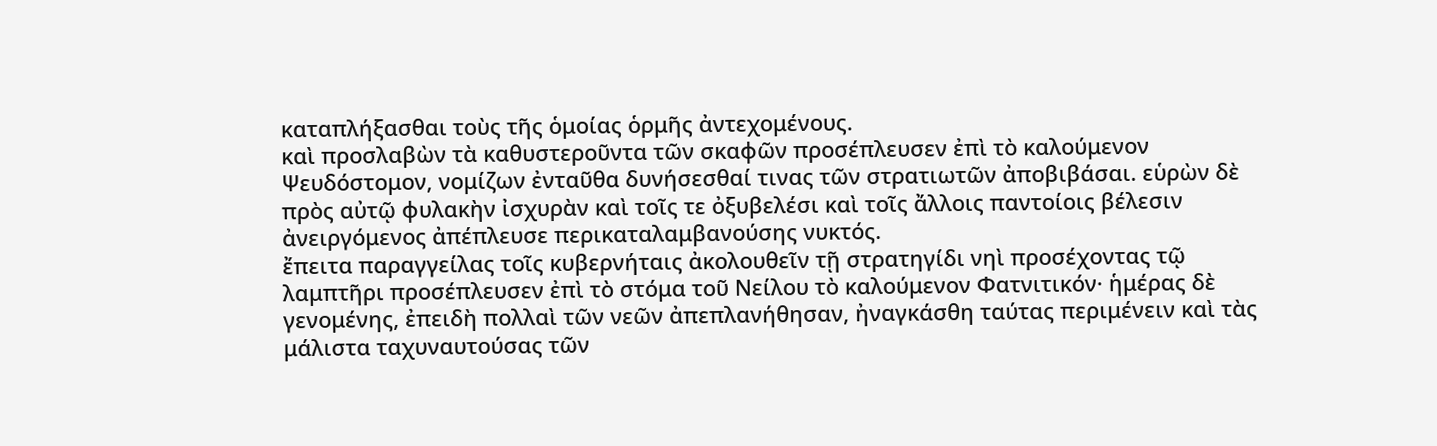καταπλήξασθαι τοὺς τῆς ὁμοίας ὁρμῆς ἀντεχομένους.
καὶ προσλαβὼν τὰ καθυστεροῦντα τῶν σκαφῶν προσέπλευσεν ἐπὶ τὸ καλούμενον Ψευδόστομον, νομίζων ἐνταῦθα δυνήσεσθαί τινας τῶν στρατιωτῶν ἀποβιβάσαι. εὑρὼν δὲ πρὸς αὐτῷ φυλακὴν ἰσχυρὰν καὶ τοῖς τε ὀξυβελέσι καὶ τοῖς ἄλλοις παντοίοις βέλεσιν ἀνειργόμενος ἀπέπλευσε περικαταλαμβανούσης νυκτός.
ἔπειτα παραγγείλας τοῖς κυβερνήταις ἀκολουθεῖν τῇ στρατηγίδι νηὶ προσέχοντας τῷ λαμπτῆρι προσέπλευσεν ἐπὶ τὸ στόμα τοῦ Νείλου τὸ καλούμενον Φατνιτικόν· ἡμέρας δὲ γενομένης, ἐπειδὴ πολλαὶ τῶν νεῶν ἀπεπλανήθησαν, ἠναγκάσθη ταύτας περιμένειν καὶ τὰς μάλιστα ταχυναυτούσας τῶν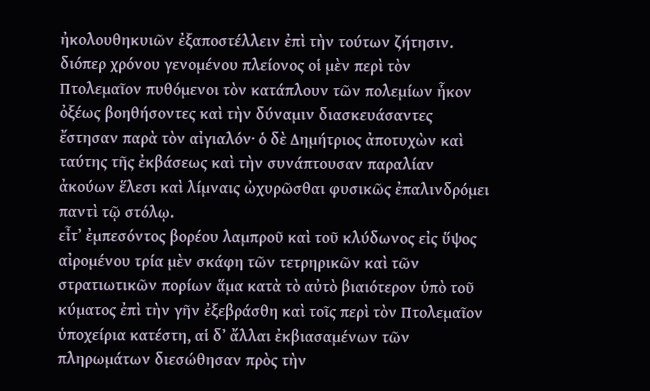ἠκολουθηκυιῶν ἐξαποστέλλειν ἐπὶ τὴν τούτων ζήτησιν.
διόπερ χρόνου γενομένου πλείονος οἱ μὲν περὶ τὸν Πτολεμαῖον πυθόμενοι τὸν κατάπλουν τῶν πολεμίων ἧκον ὀξέως βοηθήσοντες καὶ τὴν δύναμιν διασκευάσαντες ἔστησαν παρὰ τὸν αἰγιαλόν· ὁ δὲ Δημήτριος ἀποτυχὼν καὶ ταύτης τῆς ἐκβάσεως καὶ τὴν συνάπτουσαν παραλίαν ἀκούων ἕλεσι καὶ λίμναις ὠχυρῶσθαι φυσικῶς ἐπαλινδρόμει παντὶ τῷ στόλῳ.
εἶτʼ ἐμπεσόντος βορέου λαμπροῦ καὶ τοῦ κλύδωνος εἰς ὕψος αἰρομένου τρία μὲν σκάφη τῶν τετρηρικῶν καὶ τῶν στρατιωτικῶν πορίων ἅμα κατὰ τὸ αὐτὸ βιαιότερον ὑπὸ τοῦ κύματος ἐπὶ τὴν γῆν ἐξεβράσθη καὶ τοῖς περὶ τὸν Πτολεμαῖον ὑποχείρια κατέστη, αἱ δʼ ἄλλαι ἐκβιασαμένων τῶν πληρωμάτων διεσώθησαν πρὸς τὴν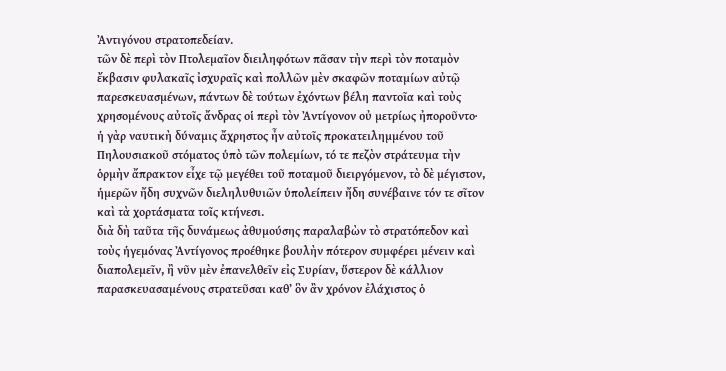Ἀντιγόνου στρατοπεδείαν.
τῶν δὲ περὶ τὸν Πτολεμαῖον διειληφότων πᾶσαν τὴν περὶ τὸν ποταμὸν ἔκβασιν φυλακαῖς ἰσχυραῖς καὶ πολλῶν μὲν σκαφῶν ποταμίων αὐτῷ παρεσκευασμένων, πάντων δὲ τούτων ἐχόντων βέλη παντοῖα καὶ τοὺς χρησομένους αὐτοῖς ἄνδρας οἱ περὶ τὸν Ἀντίγονον οὐ μετρίως ἠποροῦντο·
ἡ γὰρ ναυτικὴ δύναμις ἄχρηστος ἦν αὐτοῖς προκατειλημμένου τοῦ Πηλουσιακοῦ στόματος ὑπὸ τῶν πολεμίων, τό τε πεζὸν στράτευμα τὴν ὁρμὴν ἄπρακτον εἶχε τῷ μεγέθει τοῦ ποταμοῦ διειργόμενον, τὸ δὲ μέγιστον, ἡμερῶν ἤδη συχνῶν διεληλυθυιῶν ὑπολείπειν ἤδη συνέβαινε τόν τε σῖτον καὶ τὰ χορτάσματα τοῖς κτήνεσι.
διὰ δὴ ταῦτα τῆς δυνάμεως ἀθυμούσης παραλαβὼν τὸ στρατόπεδον καὶ τοὺς ἡγεμόνας Ἀντίγονος προέθηκε βουλὴν πότερον συμφέρει μένειν καὶ διαπολεμεῖν, ἢ νῦν μὲν ἐπανελθεῖν εἰς Συρίαν, ὕστερον δὲ κάλλιον παρασκευασαμένους στρατεῦσαι καθʼ ὃν ἂν χρόνον ἐλάχιστος ὁ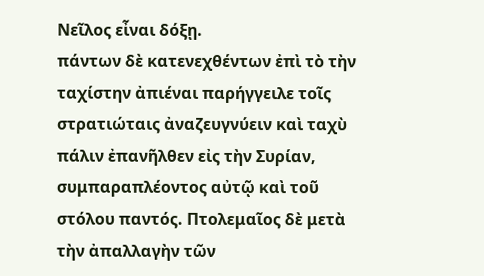Νεῖλος εἶναι δόξῃ.
πάντων δὲ κατενεχθέντων ἐπὶ τὸ τὴν ταχίστην ἀπιέναι παρήγγειλε τοῖς στρατιώταις ἀναζευγνύειν καὶ ταχὺ πάλιν ἐπανῆλθεν εἰς τὴν Συρίαν, συμπαραπλέοντος αὐτῷ καὶ τοῦ στόλου παντός. Πτολεμαῖος δὲ μετὰ τὴν ἀπαλλαγὴν τῶν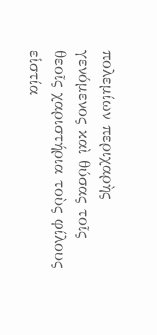πολεμίων περιχαρὴς γενόμενος καὶ θύσας τοῖς θεοῖς χαριστήρια τοὺς φίλους εἱστία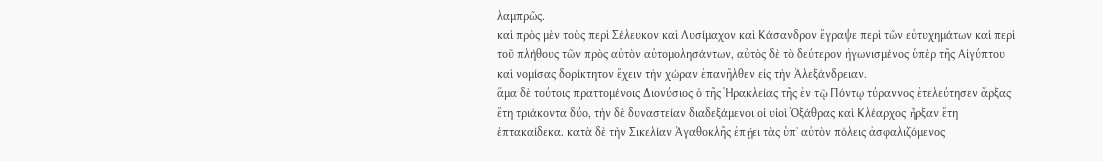λαμπρῶς.
καὶ πρὸς μὲν τοὺς περὶ Σέλευκον καὶ Λυσίμαχον καὶ Κάσανδρον ἔγραψε περὶ τῶν εὐτυχημάτων καὶ περὶ τοῦ πλήθους τῶν πρὸς αὐτὸν αὐτομολησάντων, αὐτὸς δὲ τὸ δεύτερον ἠγωνισμένος ὑπὲρ τῆς Αἰγύπτου καὶ νομίσας δορίκτητον ἔχειν τὴν χώραν ἐπανῆλθεν εἰς τὴν Ἀλεξάνδρειαν.
ἅμα δὲ τούτοις πραττομένοις Διονύσιος ὁ τῆς Ἡρακλείας τῆς ἐν τῷ Πόντῳ τύραννος ἐτελεύτησεν ἄρξας ἔτη τριάκοντα δύο, τὴν δὲ δυναστείαν διαδεξάμενοι οἱ υἱοὶ Ὀξάθρας καὶ Κλέαρχος ἦρξαν ἔτη ἑπτακαίδεκα. κατὰ δὲ τὴν Σικελίαν Ἀγαθοκλῆς ἐπῄει τὰς ὑπʼ αὐτὸν πόλεις ἀσφαλιζόμενος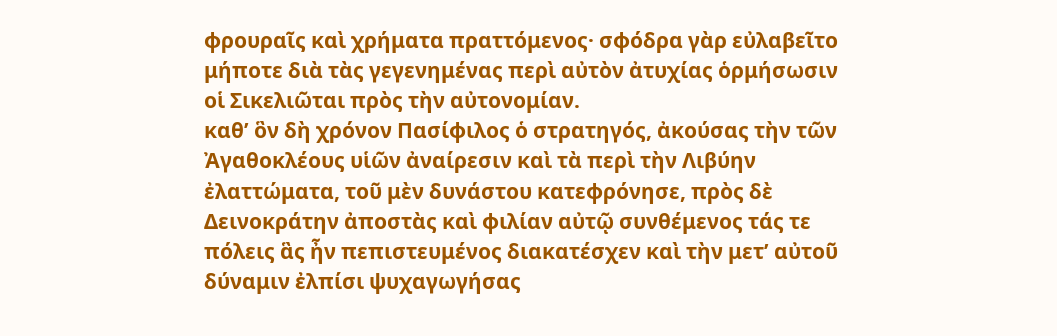φρουραῖς καὶ χρήματα πραττόμενος· σφόδρα γὰρ εὐλαβεῖτο μήποτε διὰ τὰς γεγενημένας περὶ αὐτὸν ἀτυχίας ὁρμήσωσιν οἱ Σικελιῶται πρὸς τὴν αὐτονομίαν.
καθʼ ὃν δὴ χρόνον Πασίφιλος ὁ στρατηγός, ἀκούσας τὴν τῶν Ἀγαθοκλέους υἱῶν ἀναίρεσιν καὶ τὰ περὶ τὴν Λιβύην ἐλαττώματα, τοῦ μὲν δυνάστου κατεφρόνησε, πρὸς δὲ Δεινοκράτην ἀποστὰς καὶ φιλίαν αὐτῷ συνθέμενος τάς τε πόλεις ἃς ἦν πεπιστευμένος διακατέσχεν καὶ τὴν μετʼ αὐτοῦ δύναμιν ἐλπίσι ψυχαγωγήσας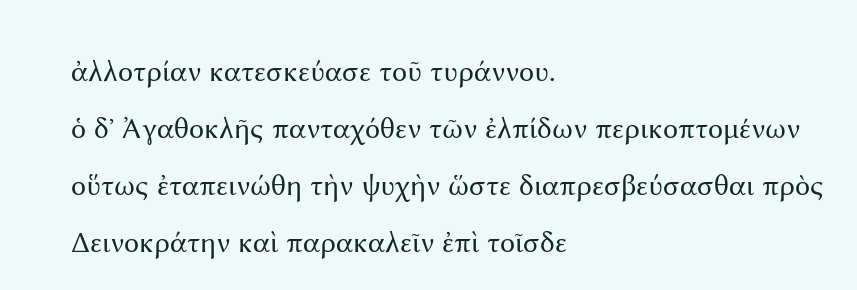ἀλλοτρίαν κατεσκεύασε τοῦ τυράννου.
ὁ δʼ Ἀγαθοκλῆς πανταχόθεν τῶν ἐλπίδων περικοπτομένων οὕτως ἐταπεινώθη τὴν ψυχὴν ὥστε διαπρεσβεύσασθαι πρὸς Δεινοκράτην καὶ παρακαλεῖν ἐπὶ τοῖσδε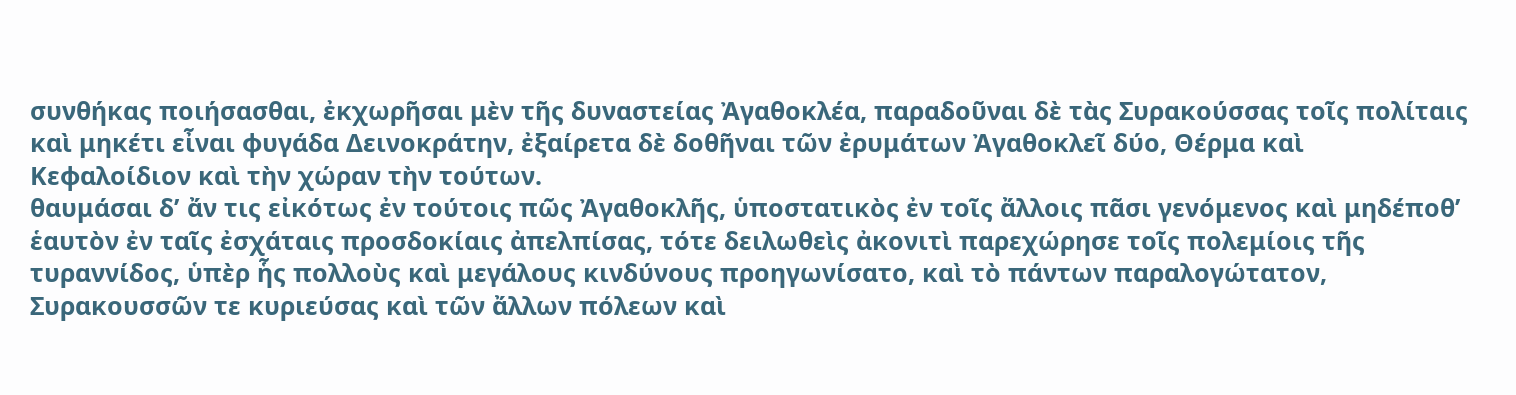συνθήκας ποιήσασθαι, ἐκχωρῆσαι μὲν τῆς δυναστείας Ἀγαθοκλέα, παραδοῦναι δὲ τὰς Συρακούσσας τοῖς πολίταις καὶ μηκέτι εἶναι φυγάδα Δεινοκράτην, ἐξαίρετα δὲ δοθῆναι τῶν ἐρυμάτων Ἀγαθοκλεῖ δύο, Θέρμα καὶ Κεφαλοίδιον καὶ τὴν χώραν τὴν τούτων.
θαυμάσαι δʼ ἄν τις εἰκότως ἐν τούτοις πῶς Ἀγαθοκλῆς, ὑποστατικὸς ἐν τοῖς ἄλλοις πᾶσι γενόμενος καὶ μηδέποθʼ ἑαυτὸν ἐν ταῖς ἐσχάταις προσδοκίαις ἀπελπίσας, τότε δειλωθεὶς ἀκονιτὶ παρεχώρησε τοῖς πολεμίοις τῆς τυραννίδος, ὑπὲρ ἧς πολλοὺς καὶ μεγάλους κινδύνους προηγωνίσατο, καὶ τὸ πάντων παραλογώτατον, Συρακουσσῶν τε κυριεύσας καὶ τῶν ἄλλων πόλεων καὶ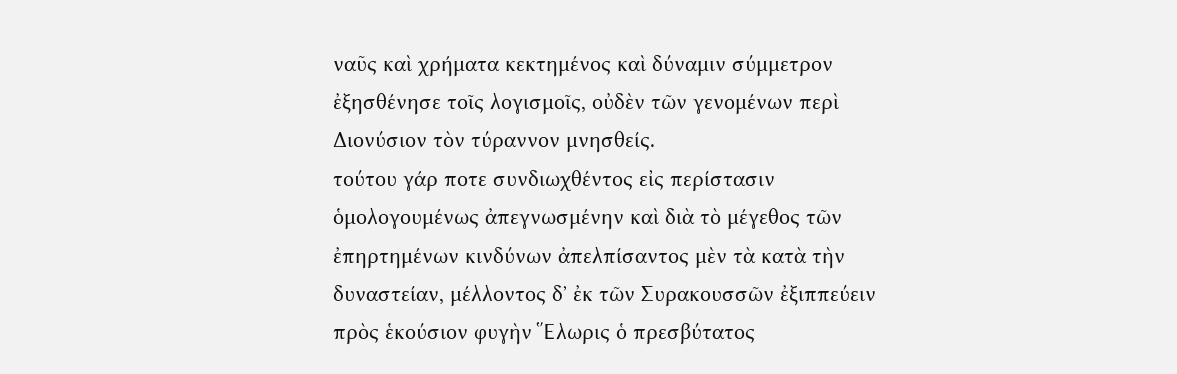ναῦς καὶ χρήματα κεκτημένος καὶ δύναμιν σύμμετρον ἐξησθένησε τοῖς λογισμοῖς, οὐδὲν τῶν γενομένων περὶ Διονύσιον τὸν τύραννον μνησθείς.
τούτου γάρ ποτε συνδιωχθέντος εἰς περίστασιν ὁμολογουμένως ἀπεγνωσμένην καὶ διὰ τὸ μέγεθος τῶν ἐπηρτημένων κινδύνων ἀπελπίσαντος μὲν τὰ κατὰ τὴν δυναστείαν, μέλλοντος δʼ ἐκ τῶν Συρακουσσῶν ἐξιππεύειν πρὸς ἑκούσιον φυγὴν Ἕλωρις ὁ πρεσβύτατος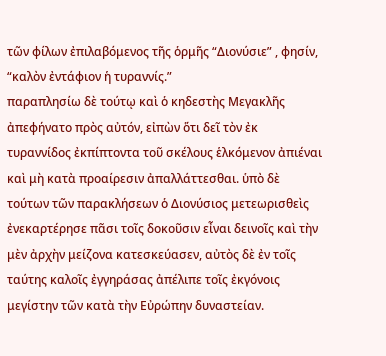τῶν φίλων ἐπιλαβόμενος τῆς ὁρμῆς “Διονύσιε” , φησίν, “καλὸν ἐντάφιον ἡ τυραννίς.”
παραπλησίω δὲ τούτῳ καὶ ὁ κηδεστὴς Μεγακλῆς ἀπεφήνατο πρὸς αὐτόν, εἰπὼν ὅτι δεῖ τὸν ἐκ τυραννίδος ἐκπίπτοντα τοῦ σκέλους ἑλκόμενον ἀπιέναι καὶ μὴ κατὰ προαίρεσιν ἀπαλλάττεσθαι. ὑπὸ δὲ τούτων τῶν παρακλήσεων ὁ Διονύσιος μετεωρισθεὶς ἐνεκαρτέρησε πᾶσι τοῖς δοκοῦσιν εἶναι δεινοῖς καὶ τὴν μὲν ἀρχὴν μείζονα κατεσκεύασεν, αὐτὸς δὲ ἐν τοῖς ταύτης καλοῖς ἐγγηράσας ἀπέλιπε τοῖς ἐκγόνοις μεγίστην τῶν κατὰ τὴν Εὐρώπην δυναστείαν.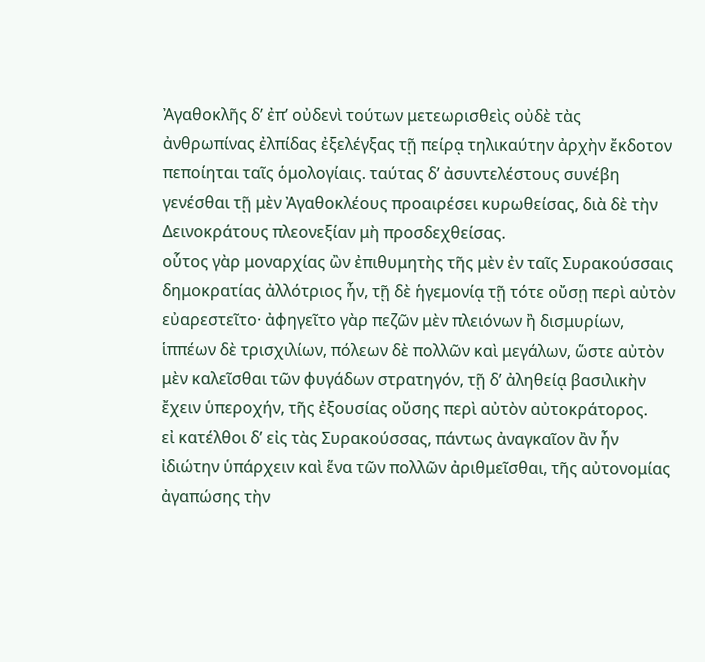Ἀγαθοκλῆς δʼ ἐπʼ οὐδενὶ τούτων μετεωρισθεὶς οὐδὲ τὰς ἀνθρωπίνας ἐλπίδας ἐξελέγξας τῇ πείρᾳ τηλικαύτην ἀρχὴν ἔκδοτον πεποίηται ταῖς ὁμολογίαις. ταύτας δʼ ἀσυντελέστους συνέβη γενέσθαι τῇ μὲν Ἀγαθοκλέους προαιρέσει κυρωθείσας, διὰ δὲ τὴν Δεινοκράτους πλεονεξίαν μὴ προσδεχθείσας.
οὗτος γὰρ μοναρχίας ὢν ἐπιθυμητὴς τῆς μὲν ἐν ταῖς Συρακούσσαις δημοκρατίας ἀλλότριος ἦν, τῇ δὲ ἡγεμονίᾳ τῇ τότε οὔσῃ περὶ αὐτὸν εὐαρεστεῖτο· ἀφηγεῖτο γὰρ πεζῶν μὲν πλειόνων ἢ δισμυρίων, ἱππέων δὲ τρισχιλίων, πόλεων δὲ πολλῶν καὶ μεγάλων, ὥστε αὐτὸν μὲν καλεῖσθαι τῶν φυγάδων στρατηγόν, τῇ δʼ ἀληθείᾳ βασιλικὴν ἔχειν ὑπεροχήν, τῆς ἐξουσίας οὔσης περὶ αὐτὸν αὐτοκράτορος.
εἰ κατέλθοι δʼ εἰς τὰς Συρακούσσας, πάντως ἀναγκαῖον ἂν ἦν ἰδιώτην ὑπάρχειν καὶ ἕνα τῶν πολλῶν ἀριθμεῖσθαι, τῆς αὐτονομίας ἀγαπώσης τὴν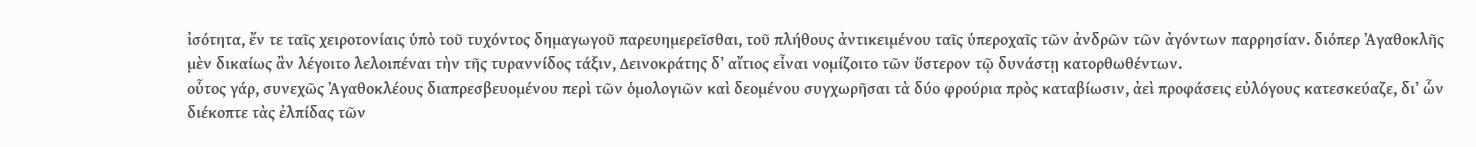ἰσότητα, ἔν τε ταῖς χειροτονίαις ὑπὸ τοῦ τυχόντος δημαγωγοῦ παρευημερεῖσθαι, τοῦ πλήθους ἀντικειμένου ταῖς ὑπεροχαῖς τῶν ἀνδρῶν τῶν ἀγόντων παρρησίαν. διόπερ Ἀγαθοκλῆς μὲν δικαίως ἂν λέγοιτο λελοιπέναι τὴν τῆς τυραννίδος τάξιν, Δεινοκράτης δʼ αἴτιος εἶναι νομίζοιτο τῶν ὕστερον τῷ δυνάστῃ κατορθωθέντων.
οὗτος γάρ, συνεχῶς Ἀγαθοκλέους διαπρεσβευομένου περὶ τῶν ὁμολογιῶν καὶ δεομένου συγχωρῆσαι τὰ δύο φρούρια πρὸς καταβίωσιν, ἀεὶ προφάσεις εὐλόγους κατεσκεύαζε, διʼ ὧν διέκοπτε τὰς ἐλπίδας τῶν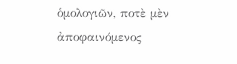ὁμολογιῶν, ποτὲ μὲν ἀποφαινόμενος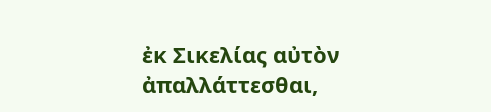ἐκ Σικελίας αὐτὸν ἀπαλλάττεσθαι,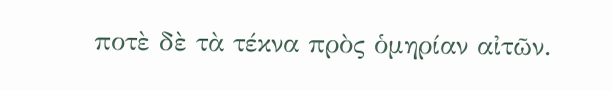ποτὲ δὲ τὰ τέκνα πρὸς ὁμηρίαν αἰτῶν.